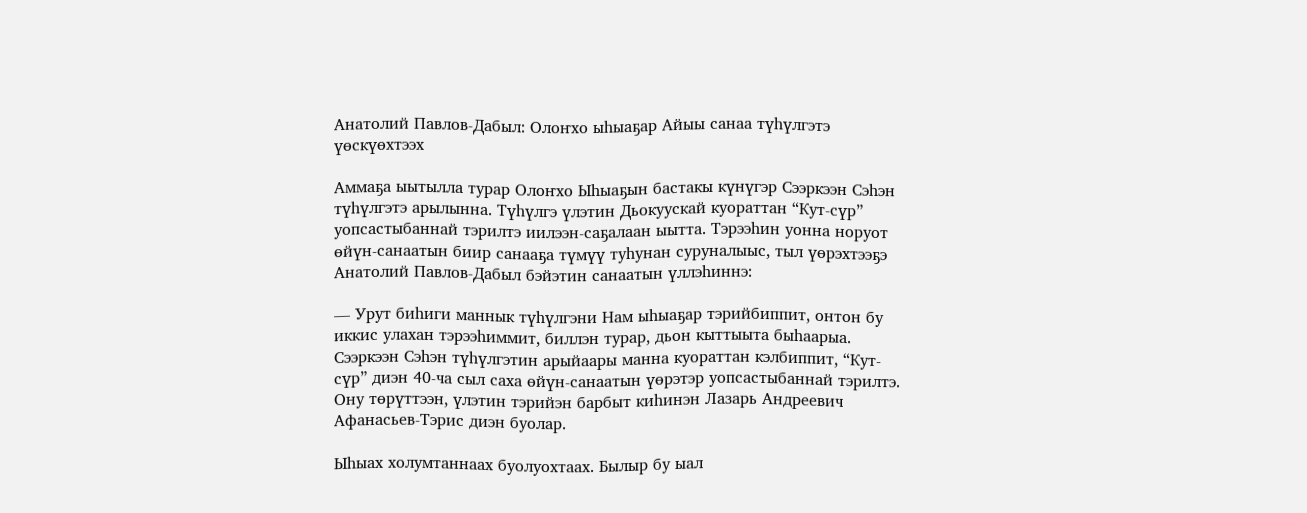Анатолий Павлов-Дабыл: Олоҥхо ыһыаҕар Айыы санаа түһүлгэтэ үөскүөхтээх

Аммаҕа ыытылла турар Олоҥхо Ыһыаҕын бастакы күнүгэр Сээркээн Сэһэн түһүлгэтэ арылынна. Түһүлгэ үлэтин Дьокуускай куораттан “Кут-сүр” уопсастыбаннай тэрилтэ иилээн-саҕалаан ыытта. Тэрээһин уонна норуот өйүн-санаатын биир санааҕа түмүү туһунан суруналыыс, тыл үөрэхтээҕэ Анатолий Павлов-Дабыл бэйэтин санаатын үллэһиннэ:

— Урут биһиги маннык түһүлгэни Нам ыһыаҕар тэрийбиппит, онтон бу иккис улахан тэрээһиммит, биллэн турар, дьон кыттыыта быһаарыа. Сээркээн Сэһэн түһүлгэтин арыйаары манна куораттан кэлбиппит, “Кут-сүр” диэн 40-ча сыл саха өйүн-санаатын үөрэтэр уопсастыбаннай тэрилтэ. Ону төрүттээн, үлэтин тэрийэн барбыт киһинэн Лазарь Андреевич Афанасьев-Тэрис диэн буолар.

Ыһыах холумтаннаах буолуохтаах. Былыр бу ыал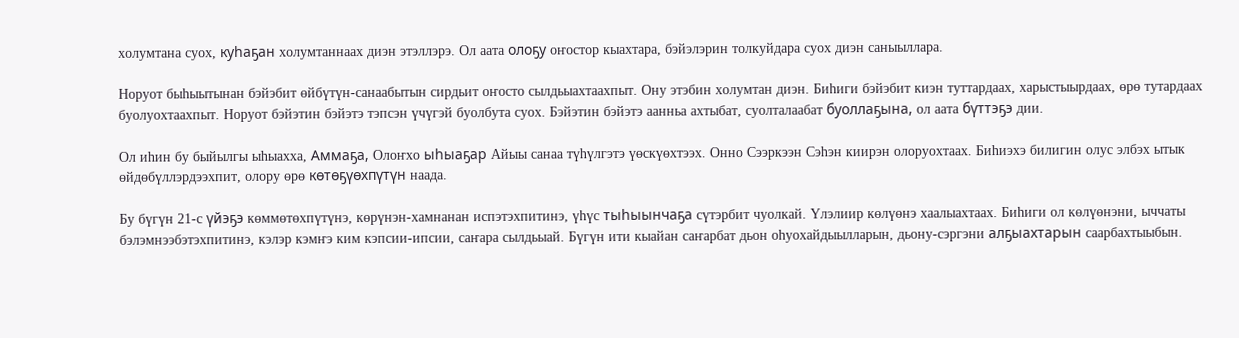холумтана суох, куһаҕан холумтаннаах диэн этэллэрэ. Ол аата олоҕу оҥостор кыахтара, бэйэлэрин толкуйдара суох диэн саныыллара.

Норуот быһыытынан бэйэбит өйбүтүн-санаабытын сирдьит оҥосто сылдьыахтаахпыт. Ону этэбин холумтан диэн. Биһиги бэйэбит киэн туттардаах, харыстыырдаах, өрө тутардаах буолуохтаахпыт. Норуот бэйэтин бэйэтэ тэпсэн үчүгэй буолбута суох. Бэйэтин бэйэтэ аанньа ахтыбат, суолталаабат буоллаҕына, ол аата бүттэҕэ дии.

Ол иһин бу быйылгы ыһыахха, Аммаҕа, Олоҥхо ыһыаҕар Айыы санаа түһүлгэтэ үөскүөхтээх. Онно Сээркээн Сэһэн киирэн олоруохтаах. Биһиэхэ билигин олус элбэх ытык өйдөбүллэрдээхпит, олору өрө көтөҕүөхпүтүн наада.

Бу бүгүн 21-с үйэҕэ көммөтөхпүтүнэ, көрүнэн-хамнанан испэтэхпитинэ, үһүс тыһыынчаҕа сүтэрбит чуолкай. Үлэлиир көлүөнэ хаалыахтаах. Биһиги ол көлүөнэни, ыччаты бэлэмнээбэтэхпитинэ, кэлэр кэмҥэ ким кэпсии-ипсии, саҥара сылдьыай. Бүгүн ити кыайан саҥарбат дьон оһуохайдыылларын, дьону-сэргэни алҕыахтарын саарбахтыыбын.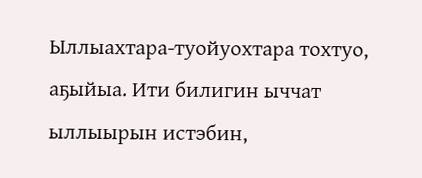Ыллыахтара-туойуохтара тохтуо, аҕыйыа. Ити билигин ыччат ыллыырын истэбин,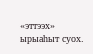«эттээх» ырыаһыт суох.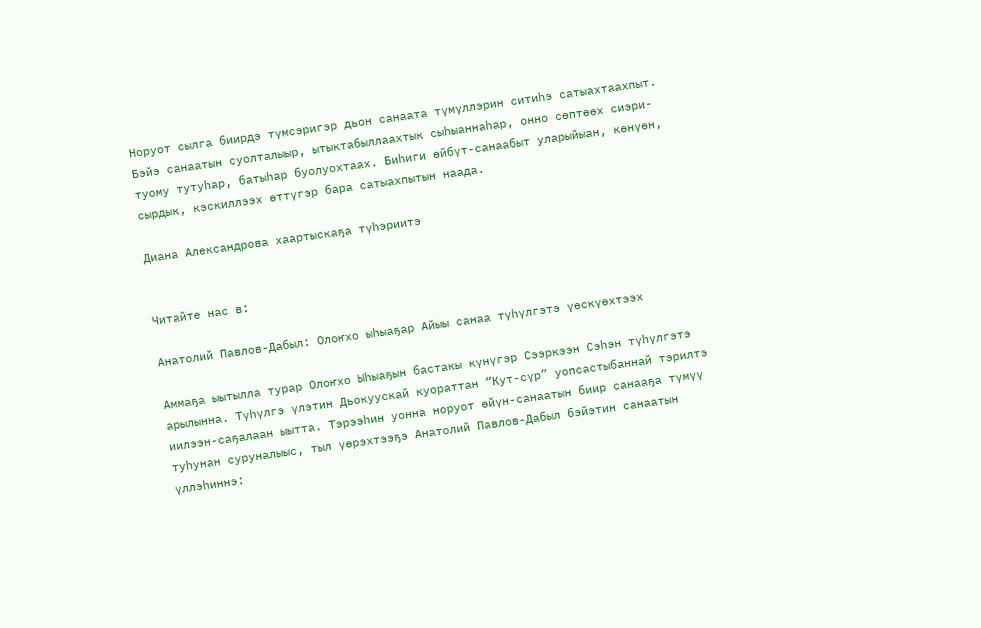Норуот сылга биирдэ түмсэригэр дьон санаата түмүллэрин ситиһэ сатыахтаахпыт. Бэйэ санаатын суолталыыр, ытыктабыллаахтык сыһыаннаһар, онно сөптөөх сиэри-туому тутуһар, батыһар буолуохтаах. Биһиги өйбүт-санаабыт уларыйыан, көнүөн, сырдык, кэскиллээх өттүгэр бара сатыахпытын наада.

Диана Александрова хаартыскаҕа түһэриитэ


Читайте нас в:

Анатолий Павлов-Дабыл: Олоҥхо ыһыаҕар Айыы санаа түһүлгэтэ үөскүөхтээх

Аммаҕа ыытылла турар Олоҥхо Ыһыаҕын бастакы күнүгэр Сээркээн Сэһэн түһүлгэтэ арылынна. Түһүлгэ үлэтин Дьокуускай куораттан “Кут-сүр” уопсастыбаннай тэрилтэ иилээн-саҕалаан ыытта. Тэрээһин уонна норуот өйүн-санаатын биир санааҕа түмүү туһунан суруналыыс, тыл үөрэхтээҕэ Анатолий Павлов-Дабыл бэйэтин санаатын үллэһиннэ: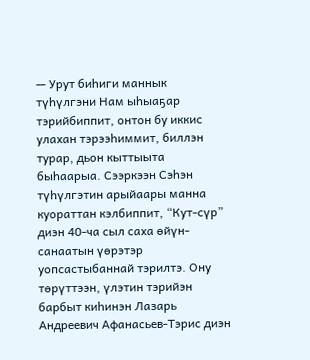— Урут биһиги маннык түһүлгэни Нам ыһыаҕар тэрийбиппит, онтон бу иккис улахан тэрээһиммит, биллэн турар, дьон кыттыыта быһаарыа. Сээркээн Сэһэн түһүлгэтин арыйаары манна куораттан кэлбиппит, “Кут-сүр” диэн 40-ча сыл саха өйүн-санаатын үөрэтэр уопсастыбаннай тэрилтэ. Ону төрүттээн, үлэтин тэрийэн барбыт киһинэн Лазарь Андреевич Афанасьев-Тэрис диэн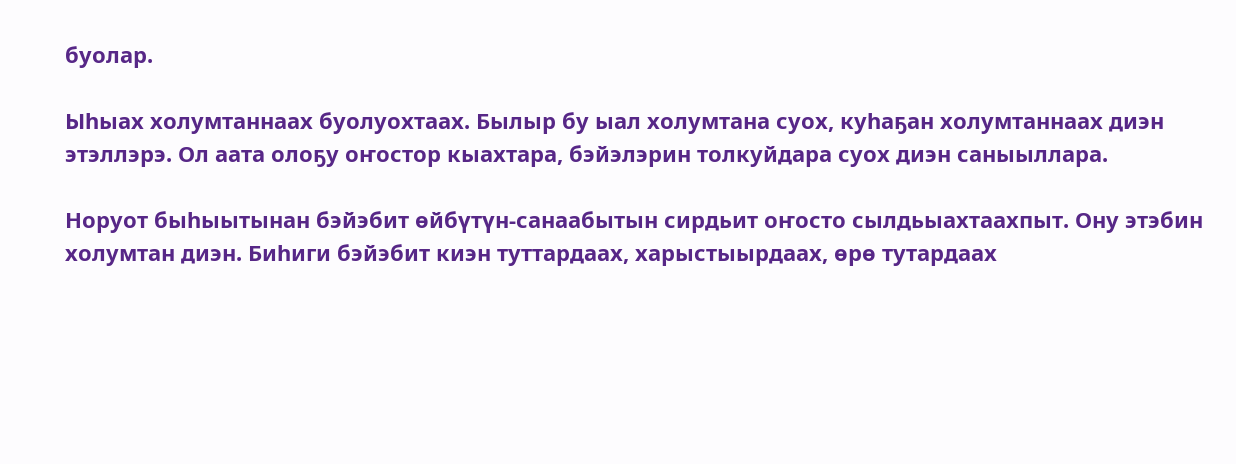буолар.

Ыһыах холумтаннаах буолуохтаах. Былыр бу ыал холумтана суох, куһаҕан холумтаннаах диэн этэллэрэ. Ол аата олоҕу оҥостор кыахтара, бэйэлэрин толкуйдара суох диэн саныыллара.

Норуот быһыытынан бэйэбит өйбүтүн-санаабытын сирдьит оҥосто сылдьыахтаахпыт. Ону этэбин холумтан диэн. Биһиги бэйэбит киэн туттардаах, харыстыырдаах, өрө тутардаах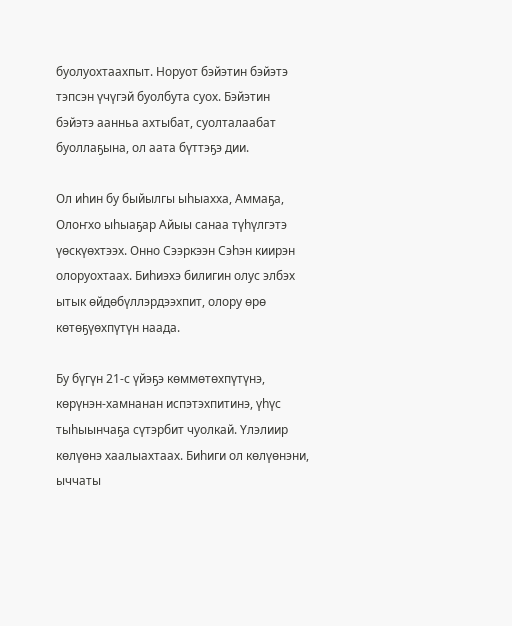буолуохтаахпыт. Норуот бэйэтин бэйэтэ тэпсэн үчүгэй буолбута суох. Бэйэтин бэйэтэ аанньа ахтыбат, суолталаабат буоллаҕына, ол аата бүттэҕэ дии.

Ол иһин бу быйылгы ыһыахха, Аммаҕа, Олоҥхо ыһыаҕар Айыы санаа түһүлгэтэ үөскүөхтээх. Онно Сээркээн Сэһэн киирэн олоруохтаах. Биһиэхэ билигин олус элбэх ытык өйдөбүллэрдээхпит, олору өрө көтөҕүөхпүтүн наада.

Бу бүгүн 21-с үйэҕэ көммөтөхпүтүнэ, көрүнэн-хамнанан испэтэхпитинэ, үһүс тыһыынчаҕа сүтэрбит чуолкай. Үлэлиир көлүөнэ хаалыахтаах. Биһиги ол көлүөнэни, ыччаты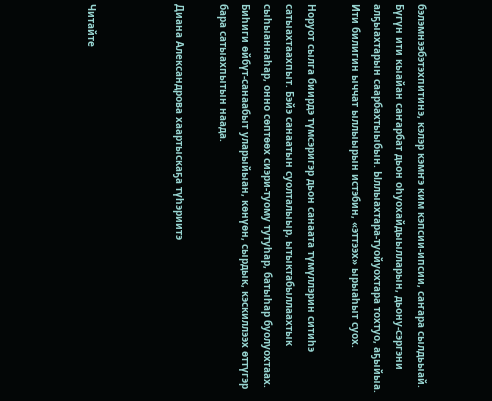бэлэмнээбэтэхпитинэ, кэлэр кэмҥэ ким кэпсии-ипсии, саҥара сылдьыай. Бүгүн ити кыайан саҥарбат дьон оһуохайдыылларын, дьону-сэргэни алҕыахтарын саарбахтыыбын. Ыллыахтара-туойуохтара тохтуо, аҕыйыа. Ити билигин ыччат ыллыырын истэбин, «эттээх» ырыаһыт суох.

Норуот сылга биирдэ түмсэригэр дьон санаата түмүллэрин ситиһэ сатыахтаахпыт. Бэйэ санаатын суолталыыр, ытыктабыллаахтык сыһыаннаһар, онно сөптөөх сиэри-туому тутуһар, батыһар буолуохтаах. Биһиги өйбүт-санаабыт уларыйыан, көнүөн, сырдык, кэскиллээх өттүгэр бара сатыахпытын наада.

Диана Александрова хаартыскаҕа түһэриитэ



Читайте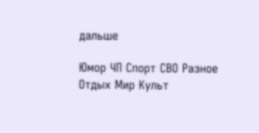дальше

Юмор ЧП Спорт СВО Разное Отдых Мир Культ